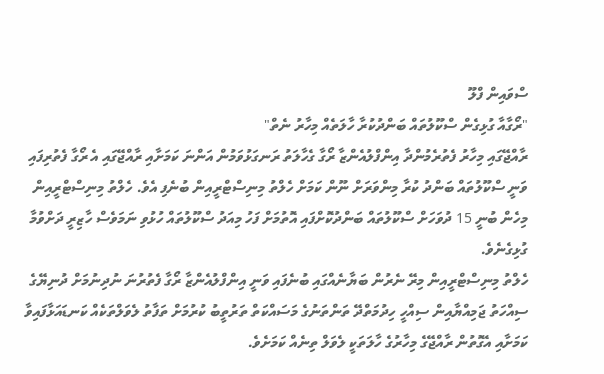ސްވައިން ފްލޫ
"ރޯގާއާ ގުޅިގެން ސްކޫލުތައް ބަންދުކުރާ ހާލަތެއް މިހާރު ނެތް"
ރާއްޖޭގައި މިހާރު ފެތުރެމުންދާ އިންފްލުއެންޒާ ރޯގާ ގެހާލަތު ރަނގަޅުވަމުން އަންނަ ކަމަށާއި ރާއްޖޭގައި އެ ރޯގާ ފެތުރިފައި ވަނީ ސްކޫލުތައް ބަންދު ކުރާ މިންވަރަށް ނޫން ކަމަށް ހެލްތު މިނިސްޓްރީއިން ބުނެފި އެވެ. ހެލްތު މިނިސްޓްރީއިން މިހެން ބުނީ 15 ދުވަހަށް ސްކޫލުތައް ބަންދުކޮށްފައި އޮތުމަށް ފަހު މިއަދު ސްކޫލުތައް ހުޅުވި ނަމަވެސް ހާޒިރީ ދަށްވުމާ ގުޅިގެނެވެ.
ހެލްތު މިނިސްޓްރީއިން މިރޭ ނެރުން ބަޔާނެއްގައި ބުނެފައި ވަނީ އިންފްލުއެންޒާ ރޯގާ ފެތުރުނަ ނުދިނުމަށް ދުނިޔޭގެ ސިއްހަތު ޖަމިއްޔާއިން ސިއްހީ ހިދުމަތްދޭ ތަންތަނުގެ މަސައްކަތް ތަރުތީބު ކުރުމަށް ތަފާތު ލެވަލްތަކެއް ކަނޑައަޅާފައިވާ ކަމަށާއި އެގޮތުން ރާއްޖޭގެ މިހާރުގެ ހާލަތަކީ ލެވަލް ތިނެއް ކަމަށެވެ.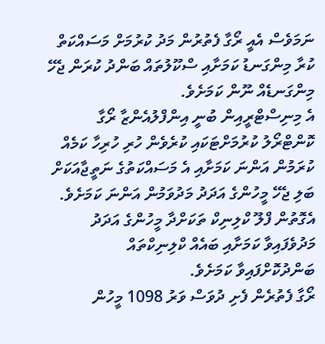ނަމަވެސް އެއީ ރޯގާ ފެތުރުން މަދު ކުރުމަށް މަސައްކަތް ކުރާ މިންގަނޑު ކަމަށާއި ސްކޫލުތައް ބަންދު ކުރަން ޖެހޭ މިންގަނޑެއް ނޫން ކަމަށެވެ.
އެ މިނިސްޓްރީއިން ބުނީ އިންފްލުއެންޒާ ރޯގާ ކޮންޓްރޯލު ކުރުމަށްޓަކައި ކުރެވެން ހުރި ހުރިހާ ކަމެއް ކުރަމުން އަންނަ ކަމަށާއި އެ މަސައްކަތުގެ ނަތީޖާއަކަށް ބަލި ޖެހޭ މީހުންގެ އަދަދު މަދުވަމުން އަންނަ ކަމަށެވެ. އެގޮތުން ފްލޫ ކްލިނިކް ތަކަށްދާ މީހުންގެ އަދަދު މަދުވެފައިވާ ކަމަށާއި ބައެއް ކްލިނިކްތައް ބަންދުކޮށްފައިވާ ކަމަށެވެ.
ރޯގާ ފެތުރެން ފެށި ދުވަސް ވަރު 1098 މީހުން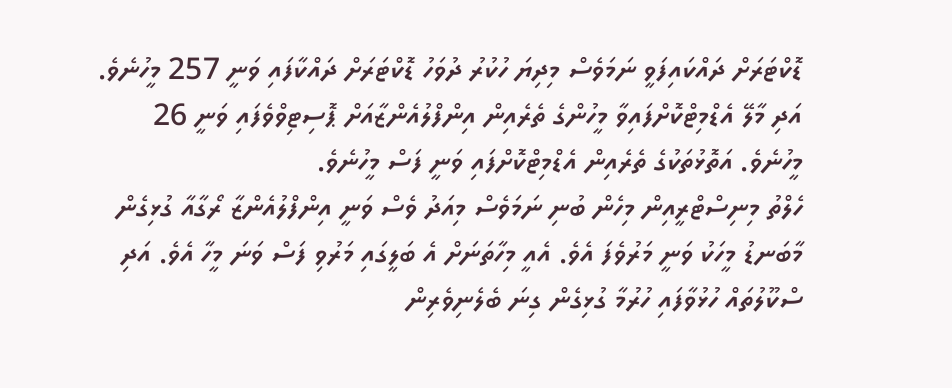ޑޮކްޓަރަށް ދައްކައިފަވީ ނަމަވެސް މިދިޔަ ހުކުރު ދުވަހު ޑޮކްޓަރަށް ދައްކާފައި ވަނީ 257 މީހުނެވެ. އަދި މާލޭ އެޑްމިޓްކޮށްފައިވާ މީހުންގެ ތެރެއިން އިންފްލުއެންޒާއަށް ޕޮސިޓިވްވެފައި ވަނީ 26 މީހުނެވެ. އަތޮޅުތަކުގެ ތެރެއިން އެޑްމިޓްކޮށްފައި ވަނީ ފަސް މީހުނެވެ.
ހެލްތު މިނިސްޓްރީއިން މިހެން ބުނި ނަމަވެސް މިއަދު ވެސް ވަނީ އިންފްލުއެންޒާ ރޯގާއާ ގުޅިގެން މާބަނޑު މީހަކު ވަނީ މަރުވެފަ އެވެ. އެއީ މިހާތަނަށް އެ ބަލީގައި މަރުވި ފަސް ވަނަ މީހާ އެވެ. އަދި ސްކޫލުތައް ހުޅުވާފައި ހުރުމާ ގުޅިގެން ގިނަ ބެލެނިވެރިން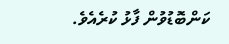ކަންބޮޑުވުން ފާޅު ކުރެއެވެ.